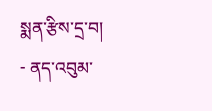སྨན་རྩིས་དྲ་བ། - ནད་འབུམ་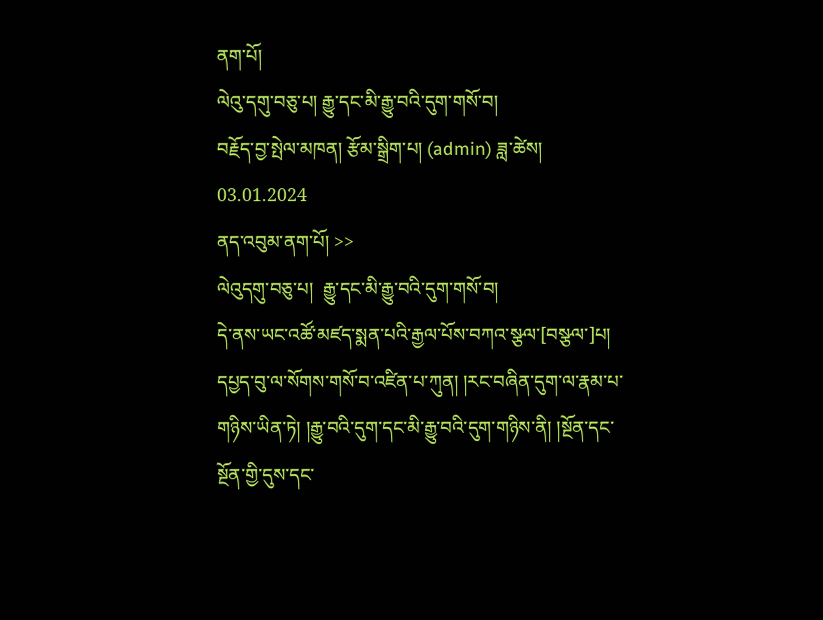ནག་པོ།
ལེའུ་དགུ་བཅུ་པ། རྒྱུ་དང་མི་རྒྱུ་བའི་དུག་གསོ་བ།
བརྗོད་བྱ་སྤེལ་མཁན། རྩོམ་སྒྲིག་པ། (admin) ཟླ་ཚེས། 03.01.2024
ནད་འབུམ་ནག་པོ། >>
ལེའུདགུ་བཅུ་པ།  རྒྱུ་དང་མི་རྒྱུ་བའི་དུག་གསོ་བ།
དེ་ནས་ཡང་འཚོ་མཛད་སྨན་པའི་རྒྱལ་པོས་བཀའ་སྩལ་[བསྩལ་]པ། དཔྱད་བུ་ལ་སོགས་གསོ་བ་འཛིན་པ་ཀུན། །རང་བཞིན་དུག་ལ་རྣམ་པ་གཉིས་ཡིན་ཏེ། །རྒྱུ་བའི་དུག་དང་མི་རྒྱུ་བའི་དུག་གཉིས་ནི། །སྔོན་དང་སྔོན་གྱི་དུས་དང་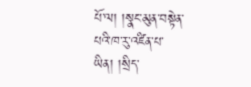པོ་ལ། །སྣང་མུན་བསྟེན་པའི་ཁ་རུ་འཛིན་པ་ཡིན། །སྲིད་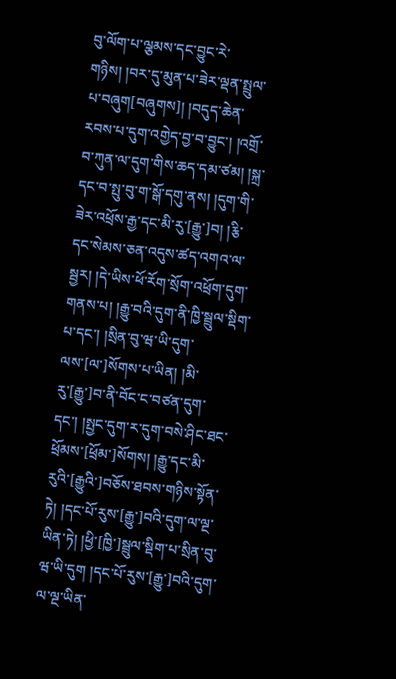བུ་ལོག་པ་ལྕམས་དང་བྱུང་རེ་གཉིས། །བར་དུ་མུན་པ་ཟེར་ལྡན་སྤྲུལ་པ་བཞུག[བཞུགས]། །བདུད་ཆེན་རབས་པ་དུག་འགྱེད་བྱ་བ་བྱུང་། །འགྲོ་བ་ཀུན་ལ་དུག་གིས་ཆད་དམ་ཙམ། །སྐྲ་དང་བ་སྤུ་བུ་ག་སྒོ་དགུ་ནས། །དུག་གི་ཟེར་འཕྲོས་རྒྱ་དང་མི་རུ་[རྒྱུ་]བ། །རྕི་དང་སེམས་ཅན་འདུས་ཚད་འགའ་ལ་སྦྱར། །དེ་ཡིས་ཕོ་རོག་སྲོག་འཕྲོག་དུག་གནས་པ། །རྒྱུ་བའི་དུག་ནི་ཁྱི་སྦྲུལ་སྡིག་པ་དང་། །སྲིན་བུ་ཝ་ཡི་དུག་ལས་[ལ་]སོགས་པ་ཡིན། །མི་རུ་[རྒྱུ་]བ་ནི་བོང་ང་བཙན་དུག་དང་། །སྤྱང་དུག་ར་དུག་བསེ་ཤིང་ཐང་ཕྲོམས་[ཕྲོམ་]སོགས། །རྒྱུ་དང་མི་རུའི་[རྒྱུའི་]བཅོས་ཐབས་གཉིས་སྟོན་ཏེ། །དང་པོ་རུས་[རྒྱུ་]བའི་དུག་ལ་ལྔ་ཡིན་ཏེ། །ཕྱི་[ཁྱི་]སྦྲུལ་སྡིག་པ་སྲིན་བུ་ཝ་ཡི་དུག །དང་པོ་རུས་[རྒྱུ་]བའི་དུག་ལ་ལྔ་ཡིན་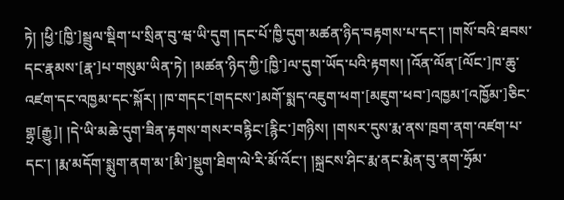ཏེ། །ཕྱི་[ཁྱི་]སྦྲུལ་སྡིག་པ་སྲིན་བུ་ཝ་ཡི་དུག །དང་པོ་ཁྱི་དུག་མཚན་ཉིད་བརྟགས་པ་དང་། །གསོ་བའི་ཐབས་དང་རྣམས་[རྣ་]པ་གསུམ་ཡིན་ཏེ། །མཚན་ཉིད་ཀྱི་[ཁྱི་]ལ་དུག་ཡོད་པའི་རྟགས། །འོན་ལོན་[ལོང་]ཁ་ཆུ་འཛག་དང་འཁྱམ་དང་སྐོར། །ཁ་གདང་[གདངས་]མགོ་སྨད་འཇུག་ཕག་[མཇུག་ཕབ་]འཁྱམ་[འཁྱོམ་]ཅིང་གྷྲ[རྒྱུ]། །དེ་ཡི་མཆེ་དུག་ཟིན་རྟགས་གསར་བརྙིང་[རྙིང་]གཉིས། །གསར་དུས་རྨ་ནས་ཁྲག་ནག་འཛག་པ་དང་། །རྨ་མདོག་སྨུག་ནག་མ་[མི་]སྡུག་ཐིག་ལེ་རི་མོ་འོང་། །སྐྲངས་ཤིང་རྨ་ནང་རྨེན་བུ་ནག་ཧྲོམ་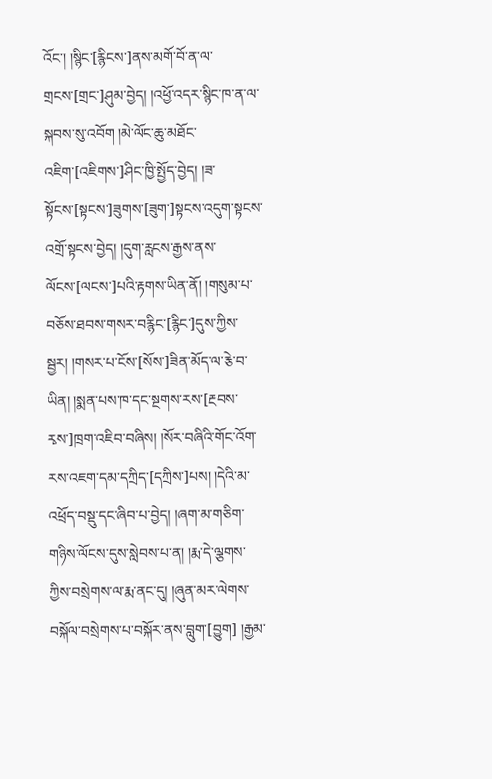འོང་། །སྙིང་[རྙིངས་]ནས་མགོ་བོ་ན་ལ་གྲངས་[གྲང་]ཤུམ་བྱེད། །འཕྱོ་འདར་སྙིང་ཁ་ན་ལ་སྐབས་སུ་འབོག །མེ་ལོང་ཆུ་མཐོང་འཇིག་[འཇིགས་]ཤིང་ཁྱི་སྤྱོད་བྱེད། །ཟ་སྟོངས་[སྟངས་]ཟུགས་[ཟུག་]སྟངས་འདུག་སྟངས་འགྲོ་སྟངས་བྱེད། །དུག་རླངས་རྒྱས་ནས་ལོངས་[ལངས་]པའི་རྟགས་ཡིན་ནོ། །གསུམ་པ་བཅོས་ཐབས་གསར་བརྙིང་[རྙིང་]དུས་ཀྱིས་སྦྱར། །གསར་པ་ངོས་[སོས་]ཟིན་མོད་ལ་རྕེ་བ་ཡིན། །སྨན་པས་ཁ་དང་སྔགས་རས་[རྔབས་རྭས་]ཁྲག་འཇིབ་བཞིས། །སོར་བཞིའི་གོང་འོག་རས་འཇག་དམ་དཀྲིད་[དཀྲིས་]པས། །དེའི་མ་འཕྲོད་བསྡུ་དང་ཞིབ་པ་བྱེད། །ཞག་མ་གཅིག་གཉིས་ལོངས་དུས་སླེབས་པ་ན། །རྨ་དེ་ལྕགས་ཀྱིས་བསྲེགས་ལ་རྨ་ནང་དུ། །ཞུན་མར་ལེགས་བསྐོལ་བསྲེགས་པ་བསྐོར་ནས་བླུག་[བྱུག] །རྒྱམ་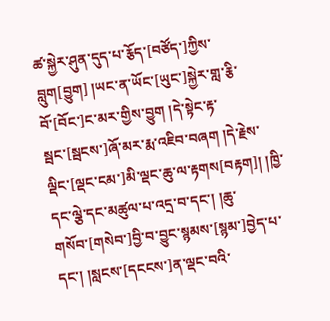ཚ་སྐྱེར་ཤུན་དུད་པ་རྕོད་[བཙོད་]ཀྱིས་བླུག[བྱུག] །ཡང་ན་ཡོང་[ཡུང་]སྐྱེར་གླ་རྕི་བོ་[བོང་]ང་མར་གྱིས་བྱུག །དེ་སྟེང་རྟ་སྦང་[སྦངས་]ཞོ་མར་རྨ་འཇིབ་བཞག །དེ་རྗེས་ལྡིང་[ལྡང་ངམ་]མི་ལྡང་ཆུ་ལ་རྟགས[བརྟག]། །ཁྱི་དང་ལྕེ་དང་མཚུལ་པ་འདྲ་བ་དང་། །ཆུ་གསོབ་[གསེབ་]བྱི་བ་བྱུང་སྙམས་[སྙམ་]བྱེད་པ་དང་། །སླངས་[དངངས་]ན་ལྡང་བའི་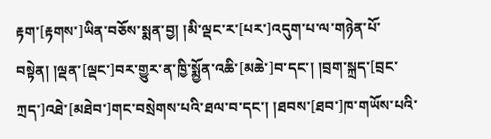རྟག་[རྟགས་]ཡིན་བཅོས་སྨན་བྱ། །མི་ལྡང་ར་[པར་]འདུག་པ་ལ་གཉེན་པོ་བསྟེན། །ལྡན་[ལྡང་]བར་གྱུར་ན་ཁྱི་སྨྱོན་འཆི་[མཆེ་]བ་དང་། །བྲག་སྐྲད་[བྲང་ཀྲད་]འཐེ་[མཐེབ་]གང་བསྲེགས་པའི་ཐལ་བ་དང་། །ཐབས་[ཐབ་]ཁ་གཡོས་པའི་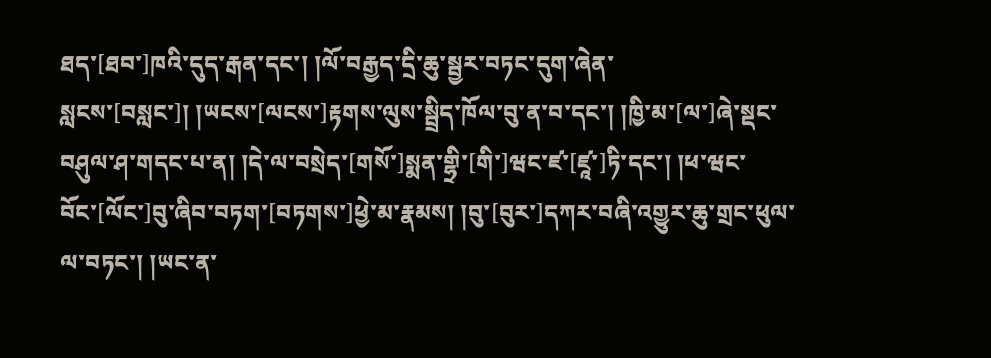ཐད་[ཐབ་]ཁའི་དུད་རྒན་དང་། །ལོ་བརྒྱད་དྲི་ཆུ་སྦྱར་བཏང་དུག་ཞེན་སླངས་[བསླང་]། །ཡངས་[ལངས་]རྟགས་ལུས་སྦྲིད་ཁོལ་བུ་ན་བ་དང་། །ཁྱི་མ་[ལ་]ཞེ་སྡང་བཤུལ་ཤ་གདང་པ་ན། །དེ་ལ་བསྲེད་[གསོ་]སྨན་གྷྲི་[གི་]ཝང་ཛ་[ཛཱ་]ཏི་དང་། །ཕ་ཝང་བོང་[ལོང་]བུ་ཞིབ་བཏག་[བཏགས་]ཕྱེ་མ་རྣམས། །བུ་[བུར་]དཀར་བཞི་འགྱུར་ཆུ་གྲང་ཕུལ་ལ་བཏང་། །ཡང་ན་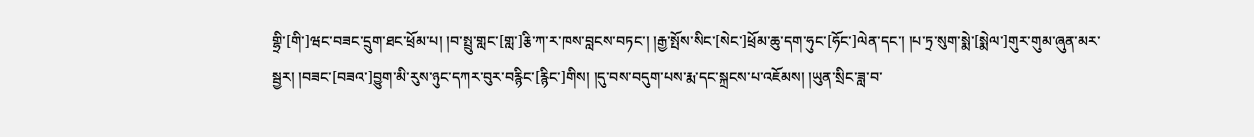གྷྲི་[གི་]ཝང་བཟང་དྲུག་ཐང་ཕྲོམ་པ། །བ་སྤྲུ་གླང་[གླ་]རྕི་ཀ་ར་ཁས་བླངས་བཏང་། །རྒྱ་སྤོས་སིང་[སེང་]ཕྲོམ་ཆུ་དག་ཧུང་[ཧོང་]ལེན་དང་། །པ་ཏྲ་སུག་སྨེ་[སྨེལ་]གུར་གུམ་ཞུན་མར་སྦྱར། །བཟང་[བཟའ་]བྱུག་མི་རུས་ཉུང་དཀར་བུར་བརྙིང་[རྙིང་]གིས། །དུ་བས་བདུག་པས་རྨ་དང་སྐྲངས་པ་འཇོམས། །ཡུན་སྲིང་ཟླ་བ་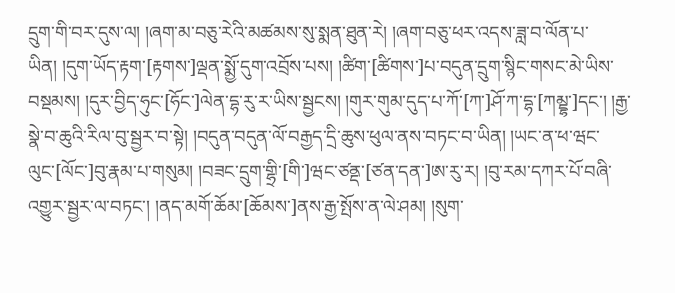དྲུག་གི་བར་དུས་ལ། །ཞག་མ་བཅུ་རེའི་མཚམས་སུ་སྨན་ཐུན་རེ། །ཞག་བཅུ་ཕར་འདས་ཟླ་བ་ལོན་པ་ཡིན། །དུག་ཡོད་རྟག་[རྟགས་]ལྡན་སྨྱོ་དུག་འབྲོས་པས། །ཚིག་[ཚིགས་]པ་བདུན་དྲུག་སྙིང་གསང་མེ་ཡིས་བསྡམས། །དུར་བྱིད་ཧུང་[ཧོང་]ལེན་དྷ་རུ་ར་ཡིས་སྦྱངས། །གུར་གུམ་དུད་པ་ཀོ་[ཀ་]ཤོ་ཀ་དྷ་[ཀམྡྷ་]དང་། །རྒྱ་སྣེ་བ་ཆུའི་རིལ་བུ་སྦྱར་བ་སྟེ། །བདུན་བདུན་ལོ་བརྒྱད་དྲི་ཆུས་ཕུལ་ནས་བཏང་བ་ཡིན། །ཡང་ན་ཕ་ཝང་ལུང་[ལོང་]བུ་རྣམ་པ་གསུམ། །བཟང་དྲུག་གྷྲི་[གི་]ཝང་ཙནྡ་[ཙན་དན་]ཨ་རུ་ར། །བུ་རམ་དཀར་པོ་བཞི་འགྱུར་སྦྱར་ལ་བཏང་། །ནད་མགོ་ཆོམ་[ཆོམས་]ནས་རྒྱ་སྤོས་ན་ལེ་ཤམ། །སུག་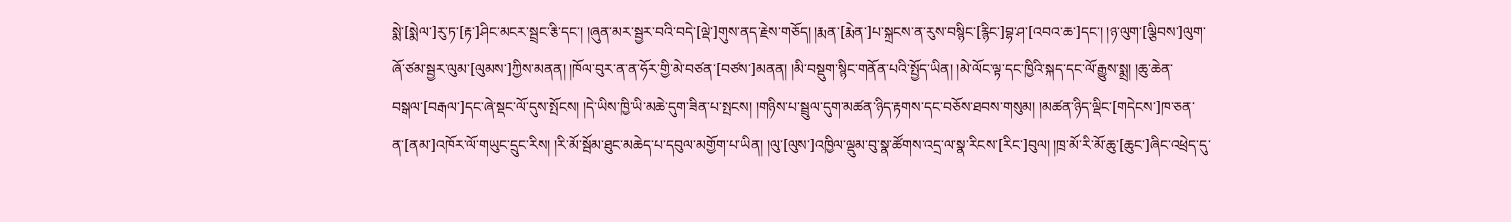སྨེ་[སྨེལ་]རུ་ཏ་[རྟ་]ཤིང་མངར་སྦྲང་རྕི་དང་། །ཞུན་མར་སྦྱར་བའི་བདེ་[ལྡེ་]གུས་ནད་རྗེས་གཅོད། །རྨན་[རྨེན་]པ་སྐྲངས་ན་རུས་བསྙིང་[རྙིང་]བྷ་ཤ་[འབའ་ཆ་]དང་། །ཉ་ལུག་[ལྕིབས་]ལུག་ཞོ་ཙམ་སྦྱར་ལུམ་[ལུམས་]ཀྱིས་མནན། །ཁོལ་བུར་ན་ན་ཧོར་གྱི་མེ་བཙན་[བཙས་]མནན། །མི་བསྡུག་སྙིང་གནོན་པའི་སྤྱོད་ཡིན། །མེ་ལོང་ལྟ་དང་ཁྱིའི་སྐད་དང་ལོ་རྒྱུས་སྨྲ། །ཆུ་ཆེན་བསྒལ་[བརྒལ་]དང་ཞེ་སྡང་ལོ་དུས་སྤོངས། །དེ་ཡིས་ཁྱི་ཡི་མཆེ་དུག་ཟིན་པ་སྤངས། །གཉིས་པ་སྦྲུལ་དུག་མཚན་ཉིད་རྟགས་དང་བཅོས་ཐབས་གསུམ། །མཚན་ཉིད་ལྡིང་[གདེངས་]ཁ་ཅན་ན་[ནམ་]འཁོར་ལོ་གཡུང་དྲུང་རིས། །རི་མོ་སྦོམ་ཐུང་མཆེད་པ་དབུལ་མགྱོག་པ་ཡིན། །ལུ་[ལུས་]འཁྱིལ་ལྡུམ་བུ་སྣ་ཚོགས་འདྲ་ལ་སྣ་རིངས་[རིང་]བུལ། །ཁྲ་མོ་རི་མོ་ཆུ་[ཆུང་]ཞིང་འཕྲེད་དུ་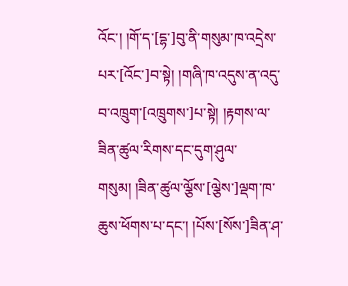འོང་། །གོ་ད་[དྷ་]བུ་ནི་གསུམ་ཁ་འདྲེས་པར་[འོང་]བ་སྟེ། །གཞི་ཁ་འདུས་ན་འདུ་བ་འཁྲུག་[འཁྲུགས་]པ་སྟེ། །རྟགས་ལ་ཟིན་ཚུལ་རིགས་དང་དུག་ཤུལ་གསུམ། །ཟིན་ཚུལ་ལྕོས་[ལྕེས་]ལྡག་ཁ་ཆུས་ཕོགས་པ་དང་། །པོས་[སོས་]ཟིན་ཤ་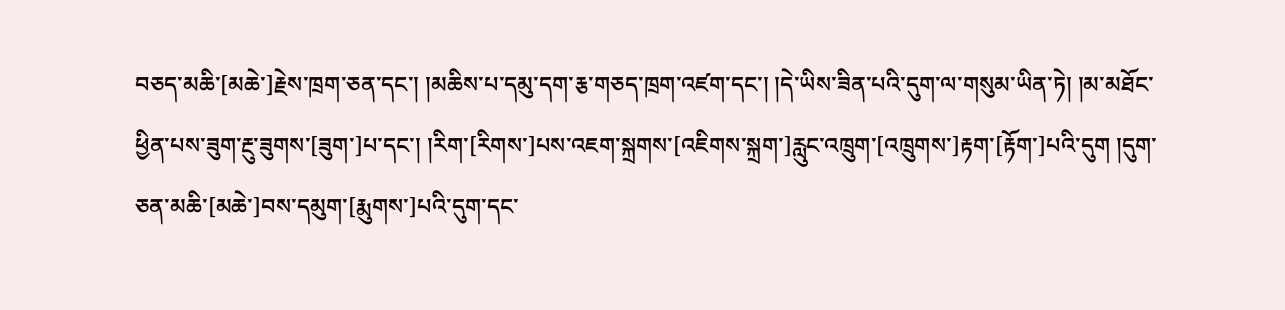བཅད་མཆི་[མཆེ་]རྗེས་ཁྲག་ཅན་དང་། །མཆིས་པ་དམུ་དག་རྕ་གཅད་ཁྲག་འཛག་དང་། །དེ་ཡིས་ཟིན་པའི་དུག་ལ་གསུམ་ཡིན་ཏེ། །མ་མཐོང་ཕྱིན་པས་ཟུག་རྔུ་ཟུགས་[ཟུག་]པ་དང་། །རིག་[རིགས་]པས་འཇག་སྐྲགས་[འཇིགས་སྐྲག་]རླུང་འཁྲུག་[འཁྲུགས་]རྟག་[རྟོག་]པའི་དུག །དུག་ཅན་མཆི་[མཆེ་]བས་དམུག་[རྨུགས་]པའི་དུག་དང་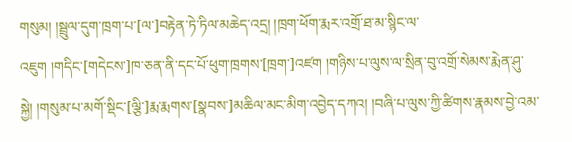གསུམ། །སྦྲུལ་དུག་ཁྲག་པ་[ལ་]བརྟེན་ཏེ་ཏིལ་མཆེད་འདྲ། །ཁྲག་ཕོག་རྨར་འགྲོ་ཐ་མ་སྙིང་ལ་འཇུག །གདིང་[གདེངས་]ཁ་ཅན་ནི་དང་པོ་ཕུག་ཁྲགས་[ཁྲག་]འཛག །གཉིས་པ་ལུས་ལ་སྲིན་བུ་འགྲོ་སེམས་རྨེན་ཤུ་སྐྱེ། །གསུམ་པ་མགོ་སྡིང་[ལྕི་]རྨ་རྨགས་[སྣབས་]མཆིལ་མང་མིག་འབྱེད་དཀའ། །བཞི་པ་ལུས་ཀྱི་ཚིགས་རྣམས་བྱེ་འམ་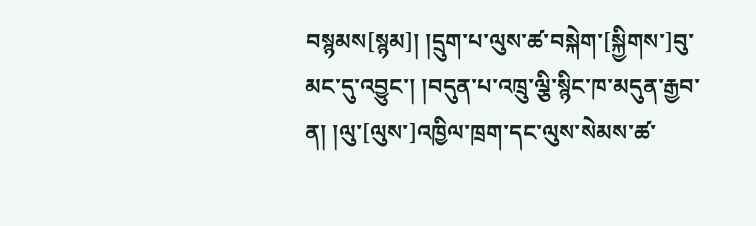བསྙམས[སྙམ]། །དྲུག་པ་ལུས་ཚ་བསྐེག་[སྐྱིགས་]བུ་མང་དུ་འབྱུང་། །བདུན་པ་འཁྲུ་ལྕི་སྙིང་ཁ་མདུན་རྒྱབ་ན། །ལུ་[ལུས་]འཁྱིལ་ཁྲག་དང་ལུས་སེམས་ཚ་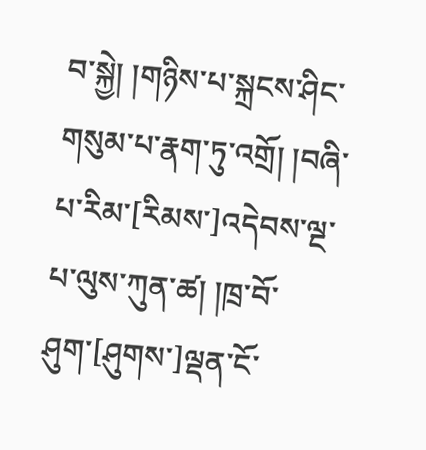བ་སྐྱེ། །གཉིས་པ་སྐྲངས་ཤིང་གསུམ་པ་རྣག་ཏུ་འགྲོ། །བཞི་པ་རིམ་[རིམས་]འདེབས་ལྔ་པ་ལུས་ཀུན་ཚ། །ཁྲ་བོ་ཤུག་[ཤུགས་]ལྡན་ངོ་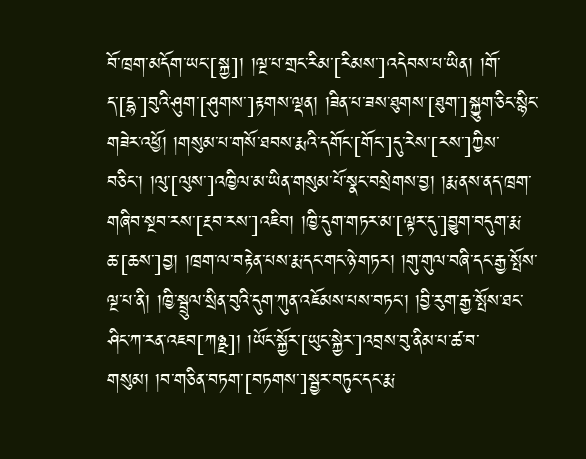བོ་ཁྲག་མདོག་ཡང་[སྐྱ]། །ལྔ་པ་གྲང་རིམ་[རིམས་]འདེབས་པ་ཡིན། །གོ་ད་[དྷ་]བུའི་ཤུག་[ཤུགས་]རྟགས་ལྡན། །ཟིན་པ་ཟས་ཐུགས་[ཐུག་]སྐྱུག་ཅིང་སྙིང་གཟེར་འཕྱོ། །གསུམ་པ་གསོ་ཐབས་རྨའི་དགོང་[གོང་]དུ་རེས་[རས་]ཀྱིས་བཅིང་། །ལུ་[ལུས་]འཁྱིལ་མ་ཡིན་གསུམ་པོ་སྣང་བསྲེགས་བྱ། །རྨ་ནས་ནད་ཁྲག་གཞིབ་སྔབ་རས་[རྔབ་རས་]འཇིབ། །ཁྱི་དུག་གཏར་མ་[ལྟར་དུ་]བྱུག་བདུག་རྨ་ཆ་[ཆས་]བྱ། །ཁྲག་ལ་བརྟེན་པས་རྨ་དང་གང་ཉེ་གཏར། །གུ་གུལ་བཞི་དང་རྒྱ་སྤོས་ལྔ་པ་ནི། །ཁྱི་སྦྲུལ་སྲིན་བུའི་དུག་ཀུན་འཇོམས་པས་བཏང་། །བྱི་རུག་རྒྱ་སྤོས་ཐང་ཤིང་ཀ་རན་འཇབ[ཀཉྫ]། །ཡོང་སྐྱོར་[ཡུང་སྐྱེར་]འབྲས་བུ་ནིམ་པ་ཚ་བ་གསུམ། །བ་གཅིན་བཏག་[བཏགས་]སྦྱར་བཏུང་དང་རྨ་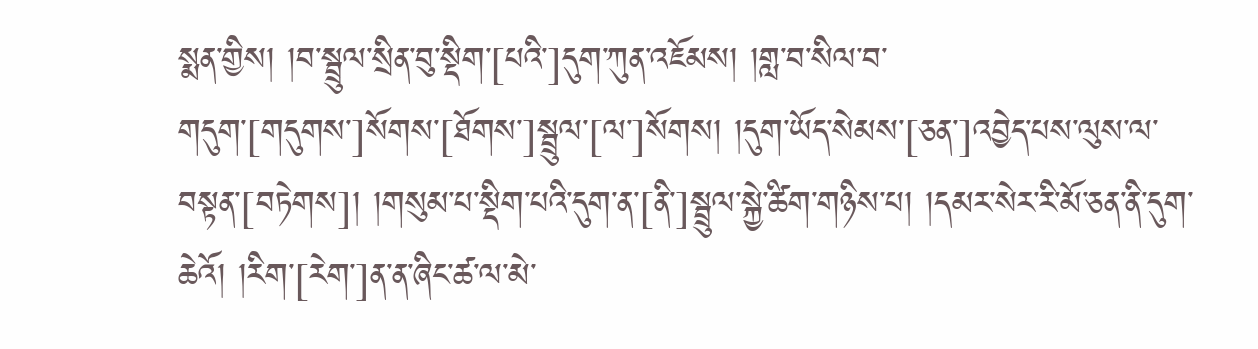སྨན་གྱིས། །བ་སྦྲུལ་སྲིན་བུ་སྡིག་[པའི་]དུག་ཀུན་འཇོམས། །གླ་བ་སིལ་བ་གདུག་[གདུགས་]སོགས་[ཐོགས་]སྦྲུལ་[ལ་]སོགས། །དུག་ཡོད་སེམས་[ཅན་]འབྱེད་པས་ལུས་ལ་བསྟན་[བཏེགས]། །གསུམ་པ་སྡིག་པའི་དུག་ན་[ནི་]སྦྲུལ་སྐྱེ་ཚིག་གཉིས་པ། །དམར་སེར་རི་མོ་ཅན་ནི་དུག་ཆེའོ། །རིག་[རེག་]ན་ན་ཞིང་ཚ་ལ་མེ་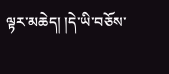ལྟར་མཆེད། །དེ་ཡི་བཅོས་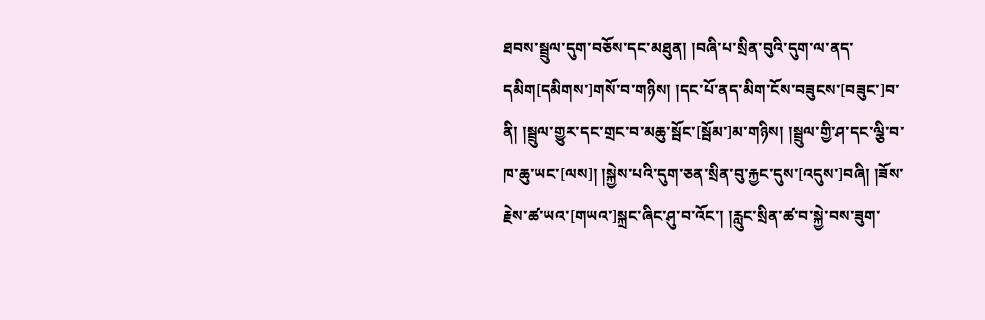ཐབས་སྦྲུལ་དུག་བཅོས་དང་མཐུན། །བཞི་པ་སྲིན་བུའི་དུག་ལ་ནད་དམིག[དམིགས་]གསོ་བ་གཉིས། །དང་པོ་ནད་མིག་ངོས་བཟུངས་[བཟུང་]བ་ནི། །སྦྲུལ་གྱུར་དང་གྲང་བ་མཆུ་སྦོང་[སྦོམ་]མ་གཉིས། །སྦྲུལ་གྱི་ཤ་དང་ལྕི་བ་ཁ་ཆུ་ཡང་[ལས]། །སྐྱེས་པའི་དུག་ཅན་སྲིན་བུ་རྐྱང་དུས་[འདུས་]བཞི། །ཟོས་རྗེས་ཚ་ཡའ་[གཡའ་]སྐྲང་ཞིང་ཤུ་བ་འོང་། །རླུང་སྲིན་ཚ་བ་སྐྱེ་བས་ཟུག་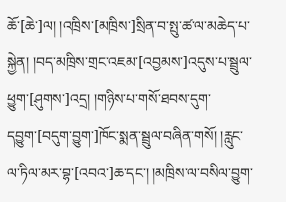ཆོ་[ཆེ་]ལ། །འཁྲིས་[མཁྲིས་]སྲིན་བ་སྤུ་ཚ་ལ་མཆེད་པ་སྐྱེན། །བད་མཁྲིས་གྲང་འཇམ་[འབྱམས་]འདུས་པ་སྦྲུལ་ཕྱུག་[ཤུགས་]འདྲ། །གཉིས་པ་གསོ་ཐབས་དུག་དབྱུག་[བདུག་བྱུག་]ཁོང་སྨན་སྦྲུལ་བཞིན་གསོ། །རླུང་ལ་ཏིལ་མར་བྷ་[འབའ་]ཆ་དང་། །མཁྲིས་ལ་བསིལ་བྱུག་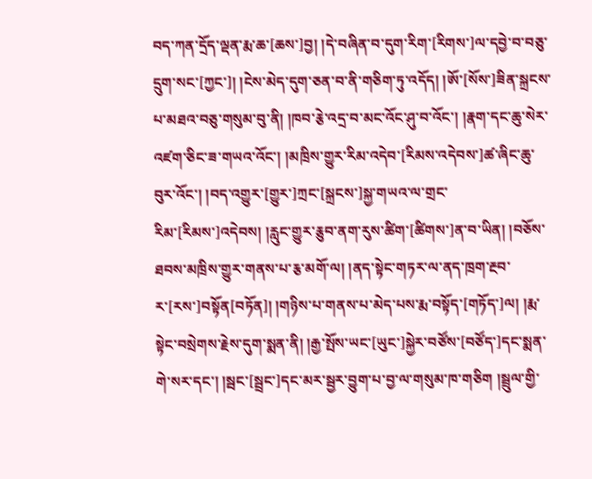བད་ཀན་དྲོད་ལྡན་རྨ་ཆ་[ཆས་]བྱ། །དེ་བཞིན་བ་དུག་རིག་[རིགས་]ལ་དབྱེ་བ་བཅུ་དྲུག་སང་[ཀྱང་]། །ངེས་མེད་དུག་ཅན་བ་ནི་གཅིག་ཏུ་འདོད། །ཨོ་[སོས་]ཟིན་སྐྲངས་པ་མཐའ་བཅུ་གསུམ་བུ་ནི། །ཁབ་རྕེ་འདྲ་བ་མང་འོང་ཤུ་བ་འོང་། །རྣག་དང་ཆུ་སེར་འཛག་ཅིང་ཟ་གཡའ་འོང་། །མཁྲིས་གྱུར་རིམ་འདེབ་[རིམས་འདེབས་]ཚ་ཞིང་ཆུ་བུར་འོང་། །བད་འགྱུར་[གྱུར་]ཀྲང་[སྐྲངས་]སྐྱ་གཡའ་ལ་གྲང་རིམ་[རིམས་]འདེབས། །རླུང་གྱུར་རྕུབ་ནག་རུས་ཚིག་[ཚིགས་]ན་བ་ཡིན། །བཅོས་ཐབས་མཁྲིས་གྱུར་གནས་པ་རྕ་མགོ་ལ། །ནད་སྟེང་གཏར་ལ་ནད་ཁྲག་རྔབ་ར་[རས་]བསྟོན[བཏོན]། །གཉིས་པ་གནས་པ་མེད་པས་རྨ་བསྟོད་[གཏོད་]ལ། །རྨ་སྟེང་བསྲེགས་རྗེས་དུག་སྨན་ནི། །རྒྱ་སྤོས་ཡང་[ཡུང་]སྐྱེར་བཙོས་[བཙོད་]དང་སྨན་གེ་སར་དང་། །སྦང་[སྦྲང་]དང་མར་སྦྱར་བྱུག་པ་བྱ་ལ་གསུམ་ཁ་གཅིག །སྦྲུལ་གྱི་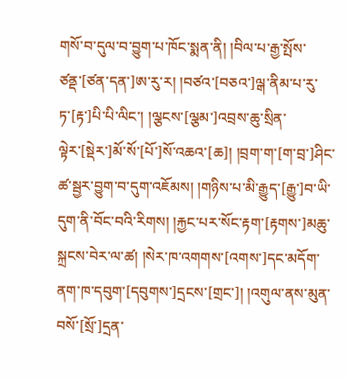གསོ་བ་དུལ་བ་བྱུག་པ་ཁོང་སྨན་ནི། །བིལ་པ་རྒྱ་སྤོས་ཙནྡ་[ཙན་དན་]ཨ་རུ་ར། །བཙའ་[བཅའ་]ལྒ་ནིམ་པ་རུ་ཏ་[རྟ་]པི་པི་ལིང་། །ལྕངས་[ལྕམ་]འབྲས་ཆུ་སྲིན་ལྟེར་[སྡེར་]མོ་སོ་[པོ་]སོ་འཆའ་[ཆ]། །བྲག་ག་[ག་བྲ་]ཤིང་ཚ་སྦྱར་བྱུག་བ་དུག་འཇོམས། །གཉིས་པ་མི་རྒྱུད་[རྒྱུ་]བ་ཡི་དུག་ནི་བོང་བའི་རིགས། །རྐྱང་པར་སོང་རྟག་[རྟགས་]མཆུ་སྐྲངས་བེར་ལ་ཚ། །སེར་ཁ་འགགས་[འགས་]དང་མདོག་ནག་ཁ་དབུག་[དབུགས་]དྲངས་[གྲང་]། །འགུལ་ནས་མུན་བསོ་[སྲོ་]དྲན་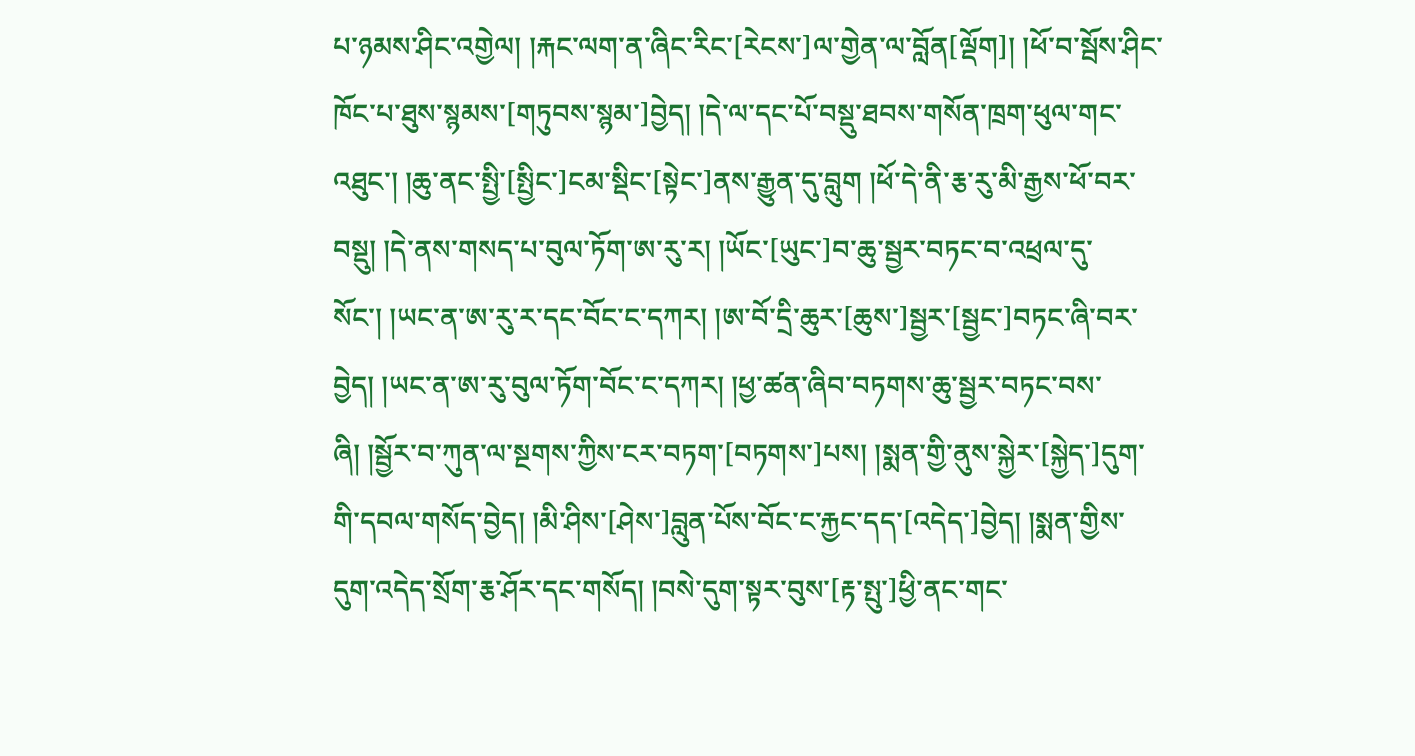པ་ཉམས་ཤིང་འགྱེལ། །རྐང་ལག་ན་ཞིང་རིང་[རེངས་]ལ་གྱེན་ལ་བློན[ལྡོག]། །ཕོ་བ་སྦོས་ཤིང་ཁོང་པ་ཐུས་སྙམས་[གཏུབས་སྙམ་]བྱེད། །དེ་ལ་དང་པོ་བསྡུ་ཐབས་གསོན་ཁྲག་ཕུལ་གང་འཐུང་། །ཆུ་ནང་སྤྱི་[སྤྱིང་]ངམ་སྡིང་[སྟེང་]ནས་རྒྱུན་དུ་བླུག །ཕོ་དེ་ནི་རྕ་རུ་མི་རྒྱས་ཕོ་བར་བསྡུ། །དེ་ནས་གསད་པ་བུལ་ཏོག་ཨ་རུ་ར། །ཡོང་[ཡུང་]བ་ཆུ་སྦྱར་བཏང་བ་འཕྲལ་དུ་སོང་། །ཡང་ན་ཨ་རུ་ར་དང་བོང་ང་དཀར། །ཨ་བོ་དྲི་ཆུར་[ཆུས་]སྦྱར་[སྦྱང་]བཏང་ཞི་བར་བྱེད། །ཡང་ན་ཨ་རུ་བུལ་ཏོག་བོང་ང་དཀར། །ཕྱ་ཚན་ཞིབ་བཏགས་ཆུ་སྦྱར་བཏང་བས་ཞི། །སྦྱོར་བ་ཀུན་ལ་སྔགས་ཀྱིས་ངར་བཏག་[བཏགས་]པས། །སྨན་གྱི་ནུས་སྐྱེར་[སྐྱེད་]དུག་གི་དབལ་གསོད་བྱེད། །མི་ཤིས་[ཤེས་]བླུན་པོས་བོང་ང་རྐྱང་དད་[འདེད་]བྱེད། །སྨན་གྱིས་དུག་འདེད་སྲོག་རྕ་ཤོར་དང་གསོད། །བསེ་དུག་སྟར་བུས་[རྟ་སྤུ་]ཕྱི་ནང་གང་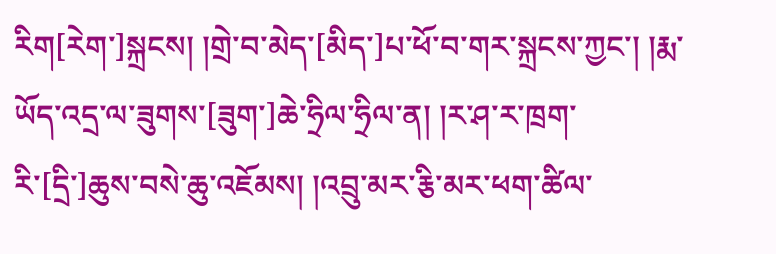རིག[རེག་]སྐྲངས། །གྲེ་བ་མེད་[མིད་]པ་ཕོ་བ་གར་སྐྲངས་ཀྱང་། །རྨ་ཡོད་འདྲ་ལ་ཟུགས་[ཟུག་]ཆེ་ཧྲིལ་ཧྲིལ་ན། །ར་ཤ་ར་ཁྲག་རི་[དྲི་]ཆུས་བསེ་ཆུ་འཇོམས། །འབྲུ་མར་རྕི་མར་ཕག་ཚིལ་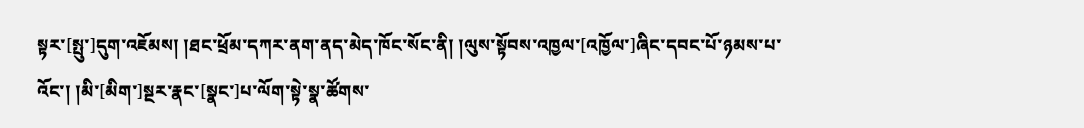སྟར་[སྤུ་]དུག་འཇོམས། །ཐང་ཕྲོམ་དཀར་ནག་ནད་མེད་ཁོང་སོང་ནི། །ལུས་སྟོབས་འཁྱལ་[འཁྱོལ་]ཞིང་དབང་པོ་ཉམས་པ་འོང་། །མི་[མིག་]སྔར་རྣང་[སྣང་]པ་ལོག་སྟེ་སྣ་ཚོགས་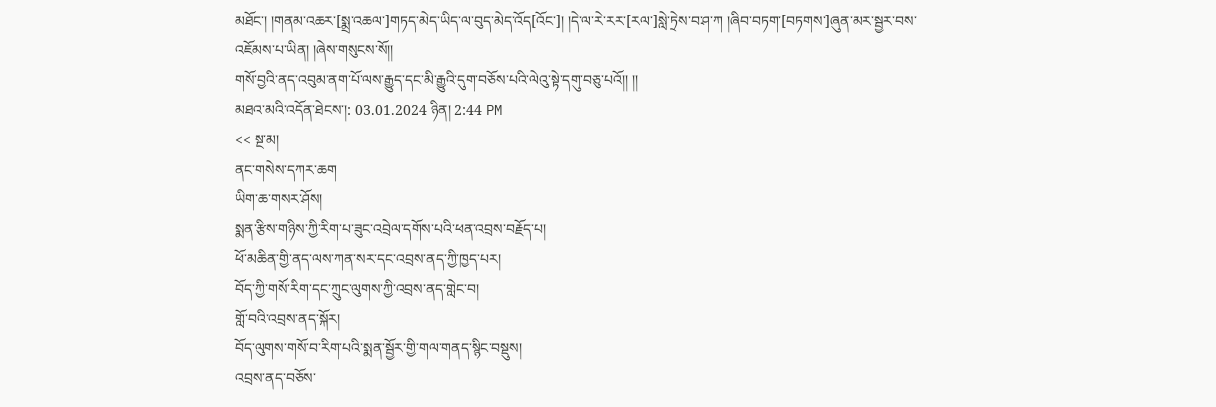མཐོང་། །གནམ་འཆར་[སྨྲ་འཆལ་]གཏད་མེད་ཡིད་ལ་བུད་མེད་འོད[འོང་]། །དེ་ལ་རེ་རར་[རལ་]སླེ་ཏྲེས་བ་ཤ་ཀ །ཞིབ་བཏག་[བཏགས་]ཞུན་མར་སྦྱར་བས་འཇོམས་པ་ཡིན། །ཞེས་གསུངས་སོ།།
གསོ་བྱའི་ནད་འབུམ་ནག་པོ་ལས་རྒྱུད་དང་མི་རྒྱུའི་དུག་བཅོས་པའི་ལེའུ་སྟེ་དགུ་བཅུ་པའོ།། །།
མཐའ་མའི་འདོན་ཐེངས་།: 03.01.2024 ཉིན། 2:44 PM
<< སྔ་མ།
ནང་གསེས་དཀར་ཆག
ཡིག་ཆ་གསར་ཤོས།
སྨན་རྩིས་གཉིས་ཀྱི་རིག་པ་ཟུང་འབྲེལ་དགོས་པའི་ཕན་འབྲས་བརྗོད་པ།
ཕོ་མཆིན་གྱི་ནད་ལས་ཀན་སར་དང་འབྲས་ནད་ཀྱི་ཁྱད་པར།
བོད་ཀྱི་གསོ་རིག་དང་ཀྲུང་ལུགས་ཀྱི་འབྲས་ནད་གླེང་བ།
གློ་བའི་འབྲས་ནད་སྐོར།
བོད་ལུགས་གསོ་བ་རིག་པའི་སྨན་སྦྱོར་གྱི་གལ་གནད་སྙིང་བསྡུས།
འབྲས་ནད་བཅོས་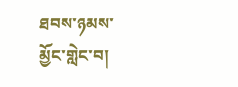ཐབས་ཉམས་མྱོང་གླེང་བ།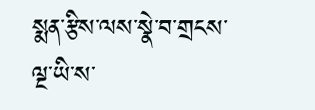སྨན་རྩིས་ལས་སྣེ་བ་གྲངས་ལྔ་ཡི་ས་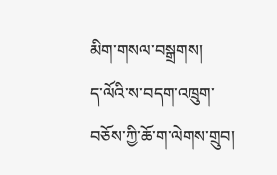མིག་གསལ་བསྒྲགས།
ད་ལོའི་ས་བདག་འཁྲུག་བཅོས་ཀྱི་ཆོ་ག་ལེགས་གྲུབ།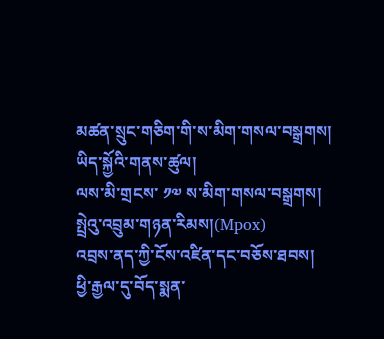མཚན་སྲུང་གཅིག་གི་ས་མིག་གསལ་བསྒྲགས།
ཡིད་སྐྱོའི་གནས་ཚུལ།
ལས་མི་གྲངས་ ༡༧ ས་མིག་གསལ་བསྒྲགས།
སྤྲེའུ་འབྲུམ་གཉན་རིམས།(Mpox)
འབྲས་ནད་ཀྱི་ངོས་འཛིན་དང་བཅོས་ཐབས།
ཕྱི་རྒྱལ་དུ་བོད་སྨན་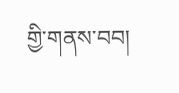གྱི་གནས་བབ།